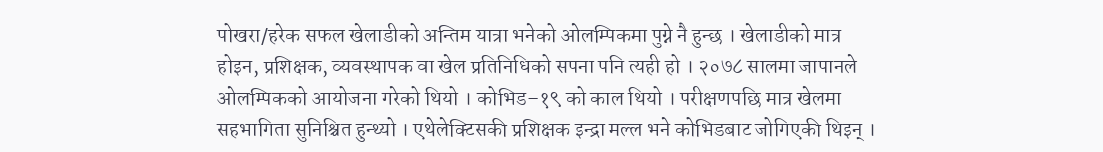पोखरा/हरेक सफल खेलाडीको अन्तिम यात्रा भनेको ओलम्पिकमा पुग्ने नै हुन्छ । खेलाडीको मात्र होइन, प्रशिक्षक, व्यवस्थापक वा खेल प्रतिनिधिको सपना पनि त्यही हो । २०७८ सालमा जापानले ओलम्पिकको आयोजना गरेको थियो । कोभिड–१९ को काल थियो । परीक्षणपछि मात्र खेलमा सहभागिता सुनिश्चित हुन्थ्यो । एथेलेक्टिसकी प्रशिक्षक इन्द्रा मल्ल भने कोभिडबाट जोगिएकी थिइन् ।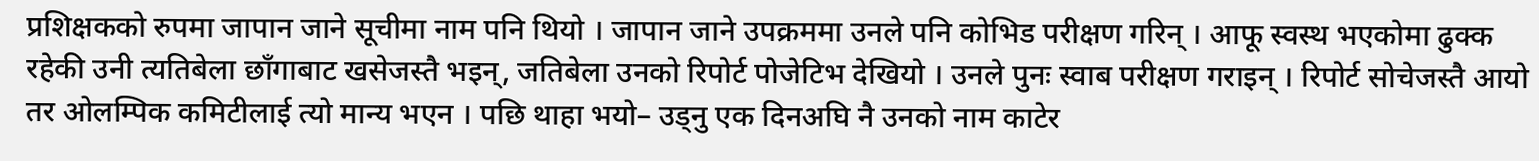प्रशिक्षकको रुपमा जापान जाने सूचीमा नाम पनि थियो । जापान जाने उपक्रममा उनले पनि कोभिड परीक्षण गरिन् । आफू स्वस्थ भएकोमा ढुक्क रहेकी उनी त्यतिबेला छाँगाबाट खसेजस्तै भइन्, जतिबेला उनको रिपोर्ट पोजेटिभ देखियो । उनले पुनः स्वाब परीक्षण गराइन् । रिपोर्ट सोचेजस्तै आयो तर ओलम्पिक कमिटीलाई त्यो मान्य भएन । पछि थाहा भयो– उड्नु एक दिनअघि नै उनको नाम काटेर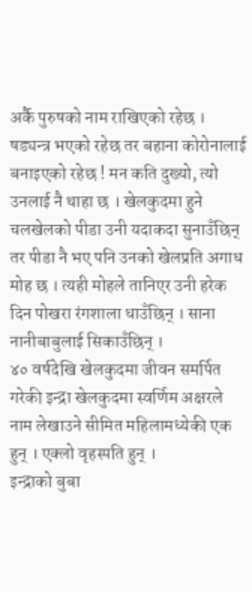अर्कै पुरुषको नाम राखिएको रहेछ । षड्यन्त्र भएको रहेछ तर बहाना कोरोनालाई बनाइएको रहेछ ! मन कति दुख्यो, त्यो उनलाई नै थाहा छ । खेलकुदमा हुने चलखेलको पीडा उनी यदाकदा सुनाउँछिन् तर पीडा नै भए पनि उनको खेलप्रति अगाध मोह छ । त्यही मोहले तानिएर उनी हरेक दिन पोखरा रंगशाला धाउँछिन् । साना नानीबाबुलाई सिकाउँछिन् ।
४० वर्षदेखि खेलकुदमा जीवन समर्पित गरेकी इन्द्रा खेलकुदमा स्वर्णिम अक्षरले नाम लेखाउने सीमित महिलामध्येकी एक हुन् । एक्लो वृहस्पति हुन् ।
इन्द्राको बुबा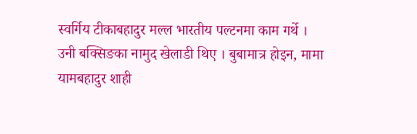स्वर्गिय टीकाबहादुर मल्ल भारतीय पल्टनमा काम गर्थे । उनी बक्सिङका नामुद खेलाडी थिए । बुबामात्र होइन, मामा यामबहादुर शाही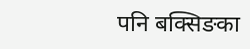पनि बक्सिङका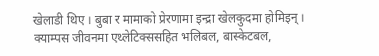खेलाडी थिए । बुबा र मामाको प्रेरणामा इन्द्रा खेलकुदमा होमिइन् । क्याम्पस जीवनमा एथ्लेटिक्ससहित भलिबल, बास्केटबल,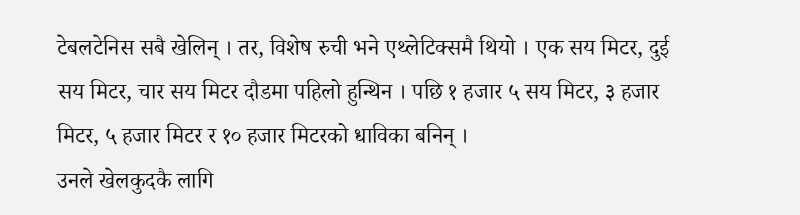टेबलटेनिस सबै खेलिन् । तर, विशेष रुची भने एथ्लेटिक्समै थियो । एक सय मिटर, दुई सय मिटर, चार सय मिटर दौडमा पहिलो हुन्थिन । पछि १ हजार ५ सय मिटर, ३ हजार मिटर, ५ हजार मिटर र १० हजार मिटरको धाविका बनिन् ।
उनले खेलकुदकै लागि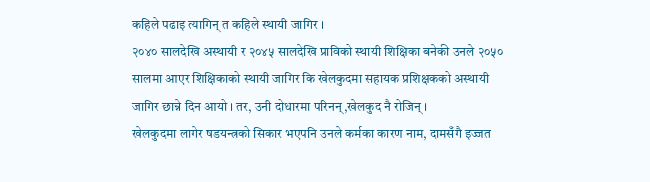कहिले पढाइ त्यागिन् त कहिले स्थायी जागिर ।
२०४० सालदेखि अस्थायी र २०४५ सालदेखि प्राविको स्थायी शिक्षिका बनेकी उनले २०५० सालमा आएर शिक्षिकाको स्थायी जागिर कि खेलकुदमा सहायक प्रशिक्षकको अस्थायी जागिर छान्ने दिन आयो । तर, उनी दोधारमा परिनन्,खेलकुद नै रोजिन् ।
खेलकुदमा लागेर षडयन्त्रको सिकार भएपनि उनले कर्मका कारण नाम, दामसँगै इज्जत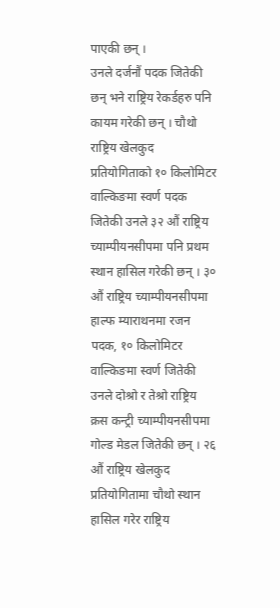पाएकी छन् ।
उनले दर्जनौं पदक जितेकी छन् भने राष्ट्रिय रेकर्डहरु पनि कायम गरेकी छन् । चौथो राष्ट्रिय खेलकुद प्रतियोगिताको १० किलोमिटर वाल्किङमा स्वर्ण पदक जितेकी उनले ३२ औं राष्ट्रिय च्याम्पीयनसीपमा पनि प्रथम स्थान हासिल गरेकी छन् । ३० औं राष्ट्रिय च्याम्पीयनसीपमा हाल्फ म्याराथनमा रजन पदक, १० किलोमिटर वाल्किङमा स्वर्ण जितेकी उनले दोश्रो र तेश्रो राष्ट्रिय क्रस कन्ट्री च्याम्पीयनसीपमा गोल्ड मेडल जितेकी छन् । २६ औं राष्ट्रिय खेलकुद प्रतियोगितामा चौथो स्थान हासिल गरेर राष्ट्रिय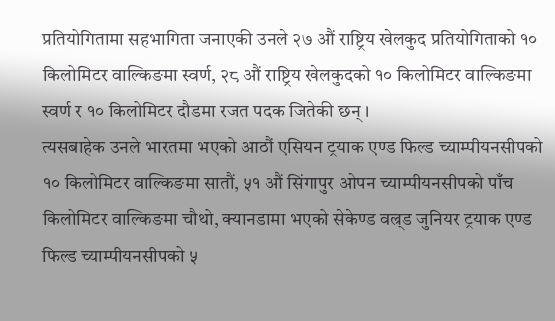प्रतियोगितामा सहभागिता जनाएकी उनले २७ औं राष्ट्रिय खेलकुद प्रतियोगिताको १० किलोमिटर वाल्किङमा स्वर्ण, २८ औं राष्ट्रिय खेलकुदको १० किलोमिटर वाल्किङमा स्वर्ण र १० किलोमिटर दौडमा रजत पदक जितेकी छन् ।
त्यसबाहेक उनले भारतमा भएको आठौं एसियन ट्रयाक एण्ड फिल्ड च्याम्पीयनसीपको १० किलोमिटर वाल्किङमा सातौं, ५१ औं सिंगापुर ओपन च्याम्पीयनसीपको पाँच किलोमिटर वाल्किङमा चौथो, क्यानडामा भएको सेकेण्ड वल्र्ड जुनियर ट्रयाक एण्ड फिल्ड च्याम्पीयनसीपको ५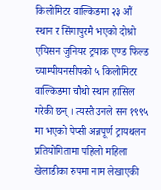किलोमिटर वाल्किङमा २३ औं स्थान र सिंगापुरमै भएको दोश्रो एयिसन जुनियर ट्रयाक एण्ड फिल्ड च्याम्पीयनसीपको ५ किलोमिटर वाल्किङमा चौथो स्थान हासिल गरेकी छन् । त्यस्तै उनले सन १९९५ मा भएको पेप्सी अन्नपूर्ण ट्रायथलन प्रतियोगितामा पहिलो महिला खेलाडीका रुपमा नाम लेखाएकी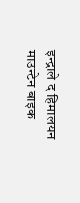इन्द्राले द हिमालयन माउन्टेन बाइक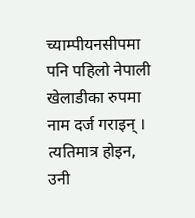च्याम्पीयनसीपमा पनि पहिलो नेपाली खेलाडीका रुपमा नाम दर्ज गराइन् । त्यतिमात्र होइन, उनी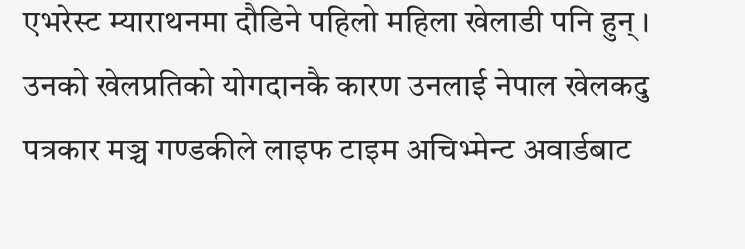एभरेस्ट म्याराथनमा दौडिने पहिलो महिला खेलाडी पनि हुन् । उनको खेलप्रतिको योगदानकै कारण उनलाई नेपाल खेलकदु पत्रकार मञ्च गण्डकीले लाइफ टाइम अचिभ्मेन्ट अवार्डबाट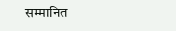सम्मानित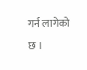गर्न लागेको छ ।